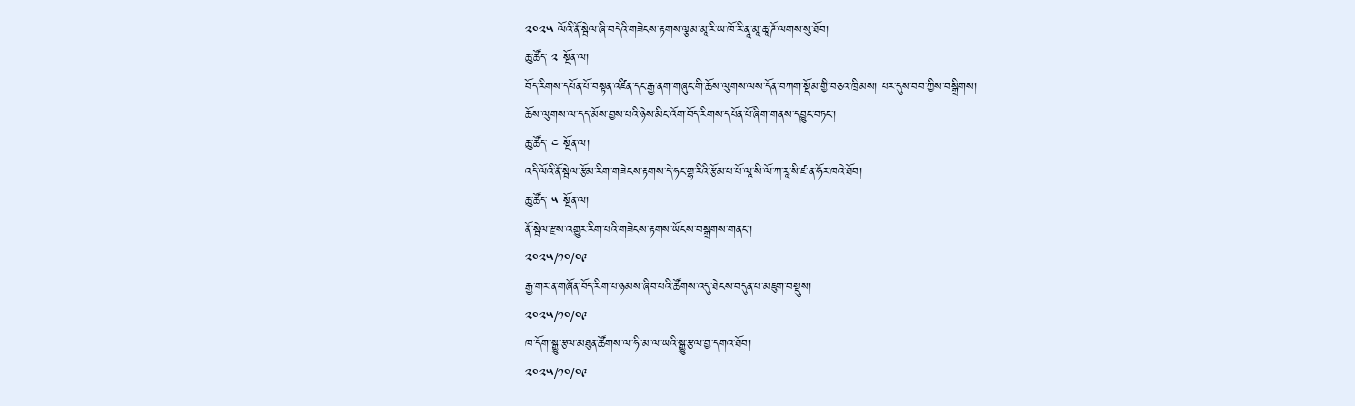༢༠༢༥ ལོའི་ནོ་སྦེལ་ཞི་བདེའི་གཟེངས་རྟགས་ལྕམ་མཱ་རི་ཡ་ཁོ་རི་ནཱ་མཱ་ཆཱ་ཌོ་ལགས་སུ་ཐོབ།
ཆུ་ཚོད་ ༢ སྔོན་ལ།
བོད་རིགས་དཔོན་པོ་བསྟན་འཛིན་དང་རྒྱ་ནག་གཞུང་གི་ཆོས་ལུགས་ལས་དོན་བཀག་སྡོམ་གྱི་བཅའ་ཁྲིམས། པར་དུས་བབ་ཀྱིས་བསྒྲིགས།
ཆོས་ལུགས་ལ་དད་མོས་བྱས་པའི་ཉེས་མིང་འོག་བོད་རིགས་དཔོན་པོ་ཞིག་གནས་དབྱུང་བཏང་།
ཆུ་ཚོད་ ༤ སྔོན་ལ།
འདི་ལོའི་ནོ་སྦེལ་རྩོམ་རིག་གཟེངས་རྟགས་དེ་ཧང་གྷ་རིའི་རྩོམ་པ་པོ་ལཱ་སི་ལོ་ཀ་རཱ་སི་ཛ་ན་ཧོར་ཁའེ་ཐོབ།
ཆུ་ཚོད་ ༥ སྔོན་ལ།
ནོ་སྦེལ་རྫས་འགྱུར་རིག་པའི་གཟེངས་རྟགས་ཡོངས་བསྒྲགས་གནང་།
༢༠༢༥/༡༠/༠༩
རྒྱ་གར་ན་གཞོན་བོད་རིག་པ་ཉམས་ཞིབ་པའི་ཚོགས་འདུ་ཐེངས་བདུན་པ་མཇུག་བསྡུས།
༢༠༢༥/༡༠/༠༩
ཁ་དོག་སྒྱུ་རྩལ་མཐུན་ཚོགས་ལ་ཧི་མ་ལ་ཡའི་སྒྱུ་རྩལ་བྱ་དགའ་ཐོབ།
༢༠༢༥/༡༠/༠༩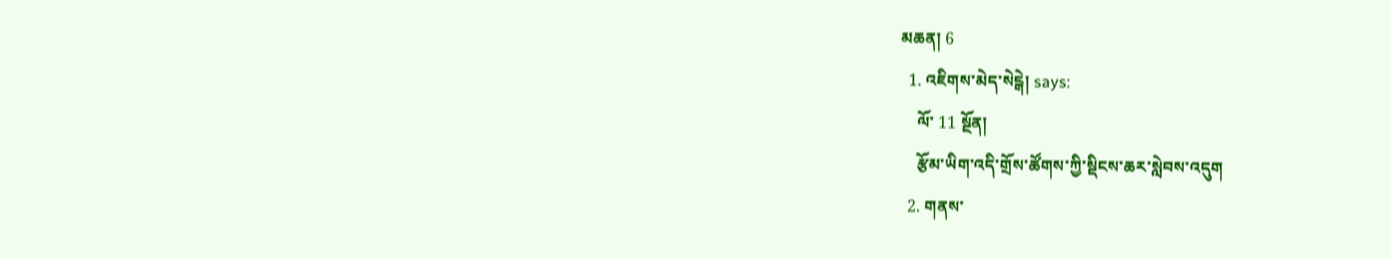མཆན། 6
  1. འཇིགས་མེད་སེངྒེ། says:
    ལོ་ 11 སྔོན།
    རྩོམ་ཡིག་འདི་གྲོས་ཚོགས་ཀྱི་སྡིངས་ཆར་སླེབས་འདུག
  2. གནས་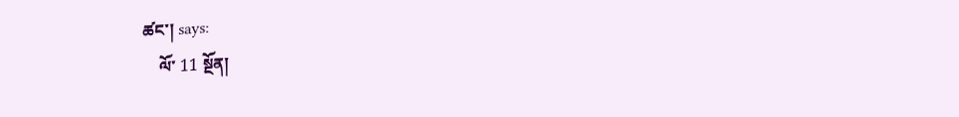ཚང་། says:
    ལོ་ 11 སྔོན།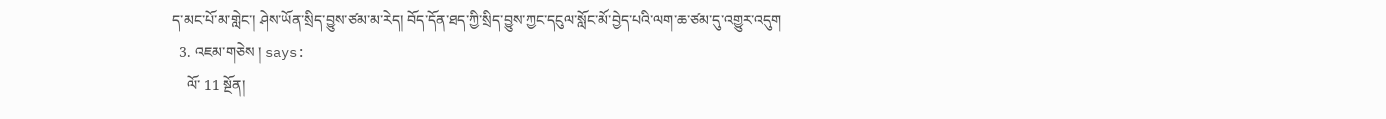ད་མང་པོ་མ་གླེང་། ཤེས་ཡོན་སྲིད་བྱུས་ཙམ་མ་རེད། བོད་དོན་ཐད་ཀྱི་སྲིད་བྱུས་ཀྱང་དངུལ་སློང་མོ་བྱེད་པའི་ལག་ཆ་ཙམ་དུ་འགྱུར་འདུག
  3. འཇམ་གཅེས ། says:
    ལོ་ 11 སྔོན།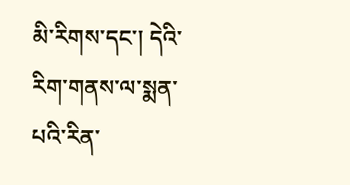མི་རིགས་དང་། དེའི་རིག་གནས་ལ་སྨན་པའི་རིན་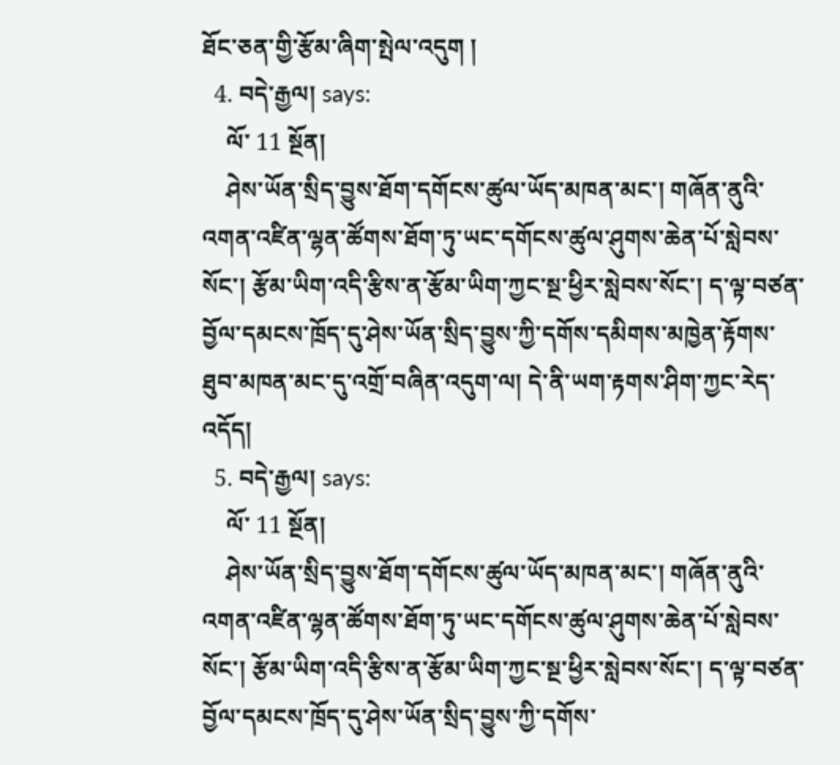ཐོང་ཅན་གྱི་རྩོམ་ཞིག་སྤེལ་འདུག །
  4. བདེ་རྒྱལ། says:
    ལོ་ 11 སྔོན།
    ཤེས་ཡོན་སྲིད་བྱུས་ཐོག་དགོངས་ཚུལ་ཡོད་མཁན་མང་། གཞོན་ནུའི་འགན་འཛིན་ལྷན་ཚོགས་ཐོག་ཏུ་ཡང་དགོངས་ཚུལ་ཤུགས་ཆེན་པོ་སླེབས་སོང་། རྩོམ་ཡིག་འདི་རྩིས་ན་རྩོམ་ཡིག་ཀྱང་སྔ་ཕྱིར་སླེབས་སོང་། ད་ལྟ་བཙན་བྱོལ་དམངས་ཁྲོད་དུ་ཤེས་ཡོན་སྲིད་བྱུས་ཀྱི་དགོས་དམིགས་མཁྱེན་རྟོགས་ཐུབ་མཁན་མང་དུ་འགྲོ་བཞིན་འདུག་ལ། དེ་ནི་ཡག་རྟགས་ཤིག་ཀྱང་རེད་འདོད།
  5. བདེ་རྒྱལ། says:
    ལོ་ 11 སྔོན།
    ཤེས་ཡོན་སྲིད་བྱུས་ཐོག་དགོངས་ཚུལ་ཡོད་མཁན་མང་། གཞོན་ནུའི་འགན་འཛིན་ལྷན་ཚོགས་ཐོག་ཏུ་ཡང་དགོངས་ཚུལ་ཤུགས་ཆེན་པོ་སླེབས་སོང་། རྩོམ་ཡིག་འདི་རྩིས་ན་རྩོམ་ཡིག་ཀྱང་སྔ་ཕྱིར་སླེབས་སོང་། ད་ལྟ་བཙན་བྱོལ་དམངས་ཁྲོད་དུ་ཤེས་ཡོན་སྲིད་བྱུས་ཀྱི་དགོས་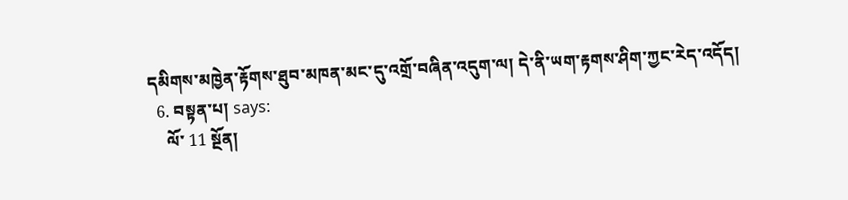དམིགས་མཁྱེན་རྟོགས་ཐུབ་མཁན་མང་དུ་འགྲོ་བཞིན་འདུག་ལ། དེ་ནི་ཡག་རྟགས་ཤིག་ཀྱང་རེད་འདོད།
  6. བསྟན་པ། says:
    ལོ་ 11 སྔོན།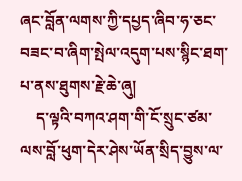ཞང་བློན་ལགས་ཀྱི་དཔྱད་ཞིབ་ཧ་ཅང་བཟང་བ་ཞིག་སྤེལ་འདུག་པས་སྙིང་ཐག་པ་ནས་ཐུགས་རྗེ་ཆེ་ཞུ།
    ད་ལྟའི་བཀའ་ཤག་གི་ངོ་སྲུང་ཙམ་ལས་བློ་ཕུག་དེར་ཤེས་ཡོན་སྲིད་བྱུས་ལ་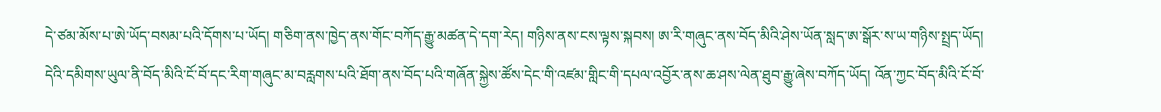དེ་ཙམ་མོས་པ་ཨེ་ཡོད་བསམ་པའི་དོགས་པ་ཡོད། གཅིག་ནས་ཁྱེད་ནས་གོང་བཀོད་རྒྱུ་མཚན་དེ་དག་རེད། གཉིས་ནས་ངས་ལྟས་སྐབས། ཨ་རི་གཞུང་ནས་བོད་མིའི་ཤེས་ཡོན་སླད་ཨ་སྒོར་ས་ཡ་གཉིས་སྤྲད་ཡོད། དེའི་དམིགས་ཡུལ་ནི་བོད་མིའི་ངོ་བོ་དང་རིག་གཞུང་མ་བརླགས་པའི་ཐོག་ནས་བོད་པའི་གཞོན་སྐྱེས་ཚོས་དེང་གི་འཛམ་གླིང་གི་དཔལ་འབྱོར་ནས་ཆ་ཤས་ལེན་ཐུབ་རྒྱུ་ཞེས་བཀོད་ཡོད། འོན་ཀྱང་བོད་མིའི་ངོ་བོ་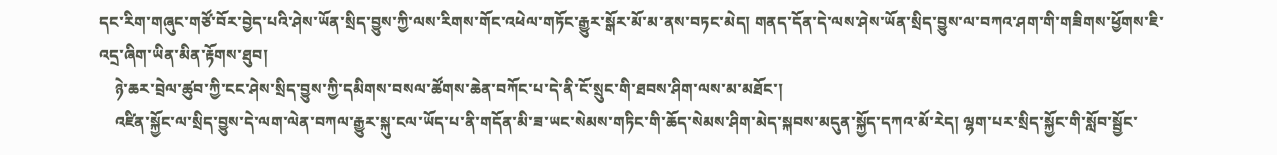དང་རིག་གཞུང་གཙོ་བོར་བྱེད་པའི་ཤེས་ཡོན་སྲིད་བྱུས་ཀྱི་ལས་རིགས་གོང་འཕེལ་གཏོང་རྒྱུར་སྒོར་མོ་མ་ནས་བཏང་མེད། གནད་དོན་དེ་ལས་ཤེས་ཡོན་སྲིད་བྱུས་ལ་བཀའ་ཤག་གི་གཟིགས་ཕྱོགས་ཇི་འདྲ་ཞིག་ཡིན་མིན་རྟོགས་ཐུབ།
    ཉེ་ཆར་བྲེལ་ཚུབ་ཀྱི་ངང་ཤེས་སྲིད་བྱུས་ཀྱི་དམིགས་བསལ་ཚོགས་ཆེན་བཀོང་པ་དེ་ནི་ངོ་སྲུང་གི་ཐབས་ཤིག་ལས་མ་མཐོང་།
    འཛིན་སྐྱོང་ལ་སྲིད་བྱུས་དེ་ལག་ལེན་བཀལ་རྒྱུར་སྐུ་ངལ་ཡོད་པ་ནི་གདོན་མི་ཟ་ཡང་སེམས་གཏིང་གི་ཆོད་སེམས་ཤིག་མེད་སྐབས་མདུན་སྐྱོད་དཀའ་མོ་རེད། ལྷག་པར་སྲིད་སྐྱོང་གི་སློབ་སྦྱོང་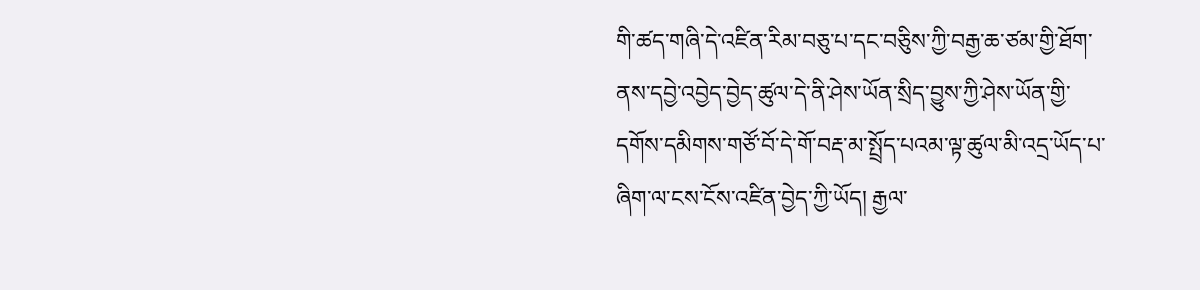གི་ཚད་གཞི་དེ་འཛིན་རིམ་བཅུ་པ་དང་བཅིུས་ཀྱི་བརྒྱ་ཆ་ཙམ་གྱི་ཐོག་ནས་དབྱེ་འབྱེད་བྱེད་ཚུལ་དེ་ནི་ཤེས་ཡོན་སྲིད་བྱུས་ཀྱི་ཤེས་ཡོན་གྱི་དགོས་དམིགས་གཙོ་བོ་དེ་གོ་བརྡ་མ་སྤྲོད་པའམ་ལྟ་ཚུལ་མི་འདྲ་ཡོད་པ་ཞིག་ལ་ངས་ངོས་འཛིན་བྱེད་ཀྱི་ཡོད། རྒྱལ་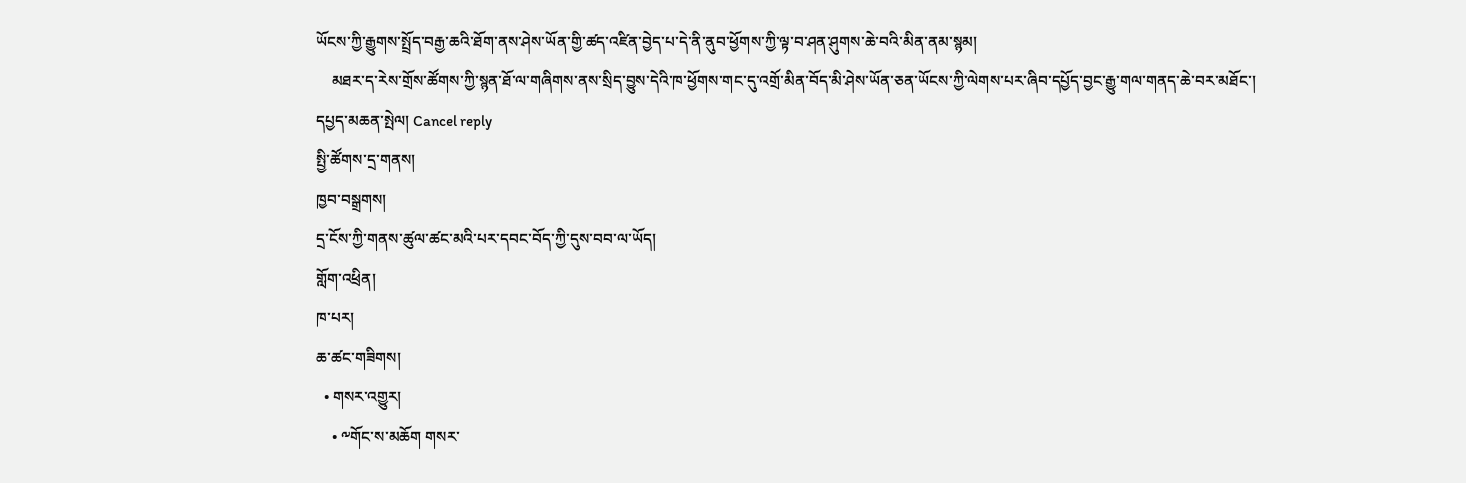ཡོངས་ཀྱི་རྒྱུགས་སྤྲོད་བརྒྱ་ཆའི་ཐོག་ནས་ཤེས་ཡོན་གྱི་ཚད་འཛིན་བྱེད་པ་དེ་ནི་ནུབ་ཕྱོགས་ཀྱི་ལྟ་བ་ཤན་ཤུགས་ཆེ་བའི་མིན་ནམ་སྙམ།
    མཐར་ད་རེས་གྲོས་ཚོགས་ཀྱི་སྙན་ཐོ་ལ་གཞིགས་ནས་སྲིད་བྱུས་དེའི་ཁ་ཕྱོགས་གང་དུ་འགྲོ་མིན་བོད་མི་ཤེས་ཡོན་ཅན་ཡོངས་ཀྱི་ལེགས་པར་ཞིབ་དཔྱོད་བྱང་རྒྱུ་གལ་གནད་ཆེ་བར་མཐོང་།
དཔྱད་མཆན་སྤེལ། Cancel reply
སྤྱི་ཚོགས་དྲ་གནས།
ཁྱབ་བསྒྲགས།
དྲ་ངོས་ཀྱི་གནས་ཚུལ་ཚང་མའི་པར་དབང་བོད་ཀྱི་དུས་བབ་ལ་ཡོད།
གློག་འཕྲིན།
ཁ་པར།
ཆ་ཚང་གཟིགས།
  • གསར་འགྱུར།
    • ༸གོང་ས་མཆོག གསར་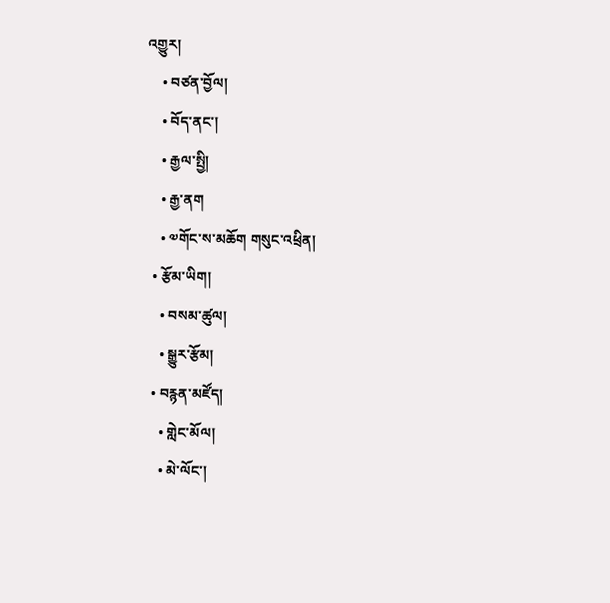འགྱུར།
    • བཙན་བྱོལ།
    • བོད་ནང་།
    • རྒྱལ་སྤྱི།
    • རྒྱ་ནག
    • ༧གོང་ས་མཆོག གསུང་འཕྲིན།
  • རྩོམ་ཡིག།
    • བསམ་ཚུལ།
    • སྒྱུར་རྩོམ།
  • བརྙན་མཛོད།
    • གླེང་མོལ།
    • མེ་ལོང་།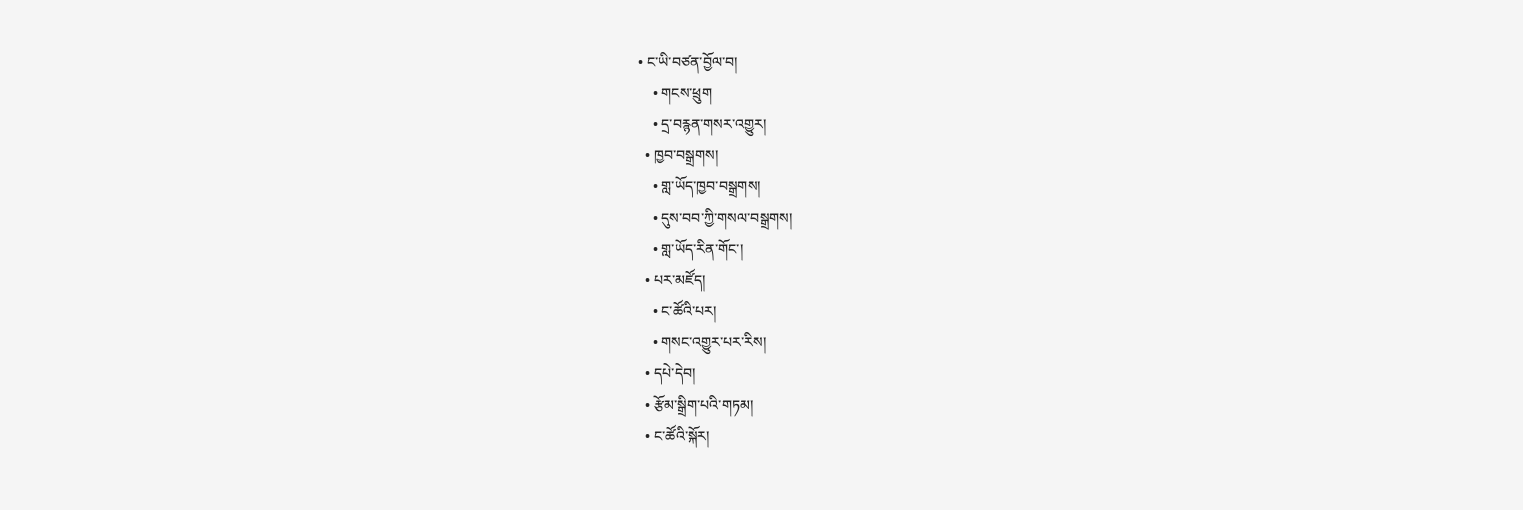• ང་ཡི་བཙན་བྱོལ་བ།
    • གངས་ཕྲུག
    • དྲ་བརྙན་གསར་འགྱུར།
  • ཁྱབ་བསྒྲགས།
    • གླ་ཡོད་ཁྱབ་བསྒྲགས།
    • དུས་བབ་ཀྱི་གསལ་བསྒྲགས།
    • གླ་ཡོད་རིན་གོང་།
  • པར་མཛོད།
    • ང་ཚོའི་པར།
    • གསང་འགྱུར་པར་རིས།
  • དཔེ་དེབ།
  • རྩོམ་སྒྲིག་པའི་གཏམ།
  • ང་ཚོའི་སྐོར།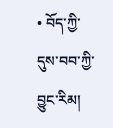• བོད་ཀྱི་དུས་བབ་ཀྱི་བྱུང་རིམ།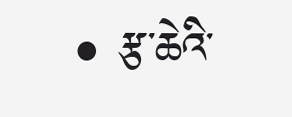• རྩ་ཆེའི་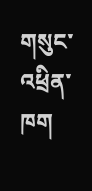གསུང་འཕྲིན་ཁག